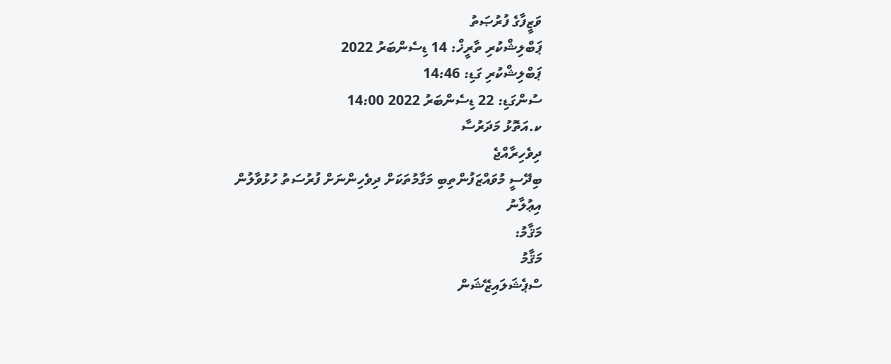ވަޒީފާގެ ފުރުޞަތު
ޕަބްލިޝްކުރި ތާރީޚް: 14 ޑިސެންބަރު 2022
ޕަބްލިޝްކުރި ގަޑި: 14:46
ސުންގަޑި: 22 ޑިސެންބަރު 2022 14:00
ކ.އަތޮޅު މަދަރުސާ
ދިވެހިރާއްޖެ
ބިދޭސީ މުވައްޒަފުންތިބި މަގާމުތަކަށް ދިވެހިންނަށް ފުރުސަތު ހުޅުވާލުން
އިޢުލާނު
މަޤާމު:
މަޤާމު
ސްޕެޝަލައިޒޭޝަން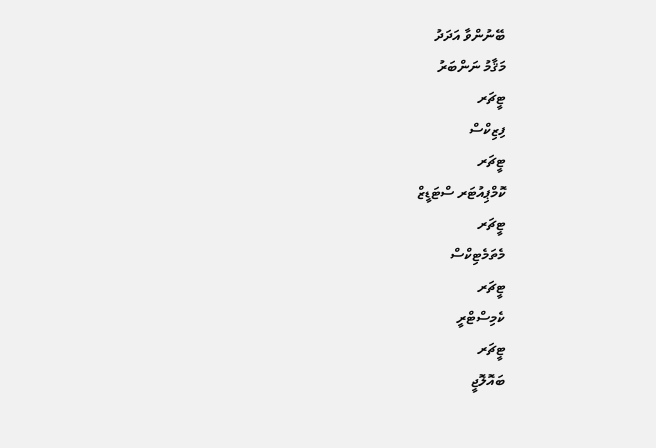ބޭނުންވާ އަދަދު
މަޤާމު ނަންބަރު
ޓީޗަރ
ފިޒިކްސް
ޓީޗަރ
ކޮމްޕިއުޓަރ ސްޓަޑީޒް
ޓީޗަރ
މެތަމެޓިކްސް
ޓީޗަރ
ކެމިސްޓްރީ
ޓީޗަރ
ބައޮލޮޖީ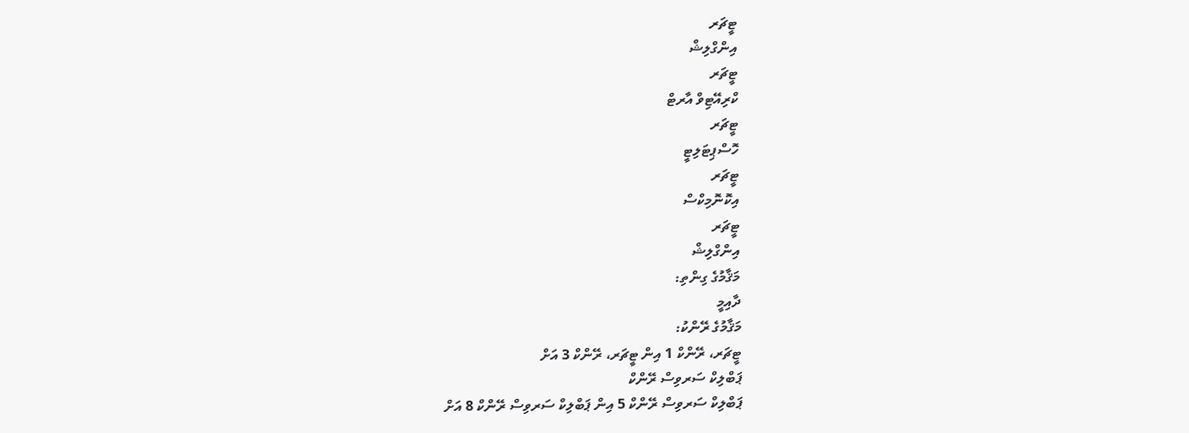ޓީޗަރ
އިންގްލިޝް
ޓީޗަރ
ކްރިއޭޓިވް އާރޓް
ޓީޗަރ
ހޮސްޕިޓަލިޓީ
ޓީޗަރ
އިކޮނޮމިކްސް
ޓީޗަރ
އިންގްލިޝް
މަޤާމުގެ ގިންތި:
ދާއިމީ
މަޤާމުގެ ރޭންކު:
ޓީޗަރ، ރޭންކް 1 އިން ޓީޗަރ، ރޭންކް 3 އަށް
ޕަބްލިކް ސަރވިސް ރޭންކް
ޕަބްލިކް ސަރވިސް ރޭންކް 5 އިން ޕަބްލިކް ސަރވިސް ރޭންކް 8 އަށް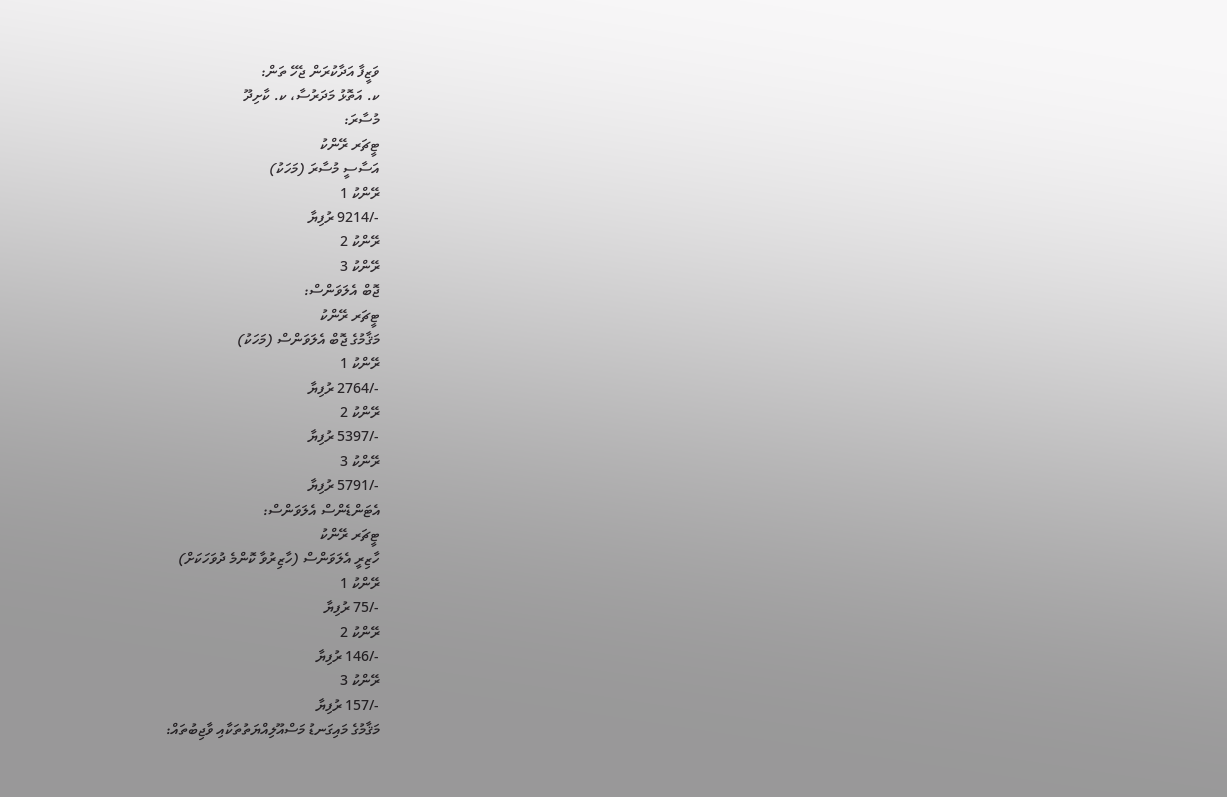ވަޒީފާ އަދާކުރަން ޖެހޭ ތަން:
ކ. އަތޮޅު މަދަރުސާ، ކ. ކާށިދޫ
މުސާރަ:
ޓީޗަރ ރޭންކު
އަސާސީ މުސާރަ (މަހަކު)
ރޭންކު 1
-/9214 ރުފިޔާ
ރޭންކު 2
ރޭންކު 3
ޖޮބް އެލަވަންސް:
ޓީޗަރ ރޭންކު
މަޤާމުގެ ޖޮބް އެލަވަންސް (މަހަކު)
ރޭންކު 1
-/2764 ރުފިޔާ
ރޭންކު 2
-/5397 ރުފިޔާ
ރޭންކު 3
-/5791 ރުފިޔާ
އެޓަންޑެންސް އެލަވަންސް:
ޓީޗަރ ރޭންކު
ހާޒިރީ އެލަވަންސް (ހާޒިރުވާ ކޮންމެ ދުވަހަކަށް)
ރޭންކު 1
-/75 ރުފިޔާ
ރޭންކު 2
-/146 ރުފިޔާ
ރޭންކު 3
-/157 ރުފިޔާ
މަޤާމުގެ މައިގަނޑު މަސްއޫލިއްޔަތުތަކާއި ވާޖިބުތައް: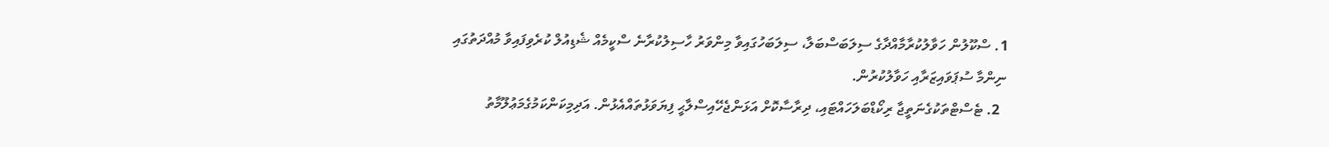1. ސްކޫލުން ހަވާލުކުރާމާއްދާގެ ސިލަބަސްބަލާ، ސިލަބަހުގައިވާ މިންވަރު ހާސިލުކުރާނެ ސްކީމެއް ޝެޑިއުލް ކުރެވިފައިވާ މުއްދަތުގައި  ނިންމާ ސުޕަވައިޒަރާއި ހަވާލުކުރުން.
  2. ޓެސްޓްތަކުގެނަތީޖާ ރިކޯޑްބަލަހައްޓައި، ދިރާސާކޮށް އަޅަންޖެހޭއިސްލާޙީ ފިޔަވަޅުތައްއެޅުން. އަދިމިކަންކަމުގެމަޢުލޫމާތު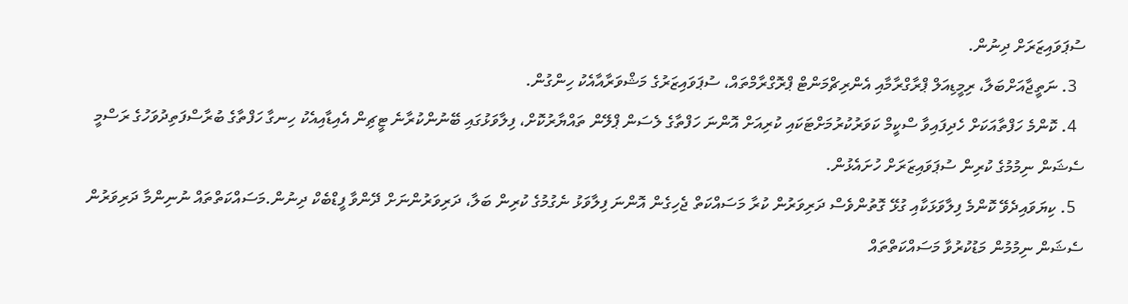ސުޕަވައިޒަރަށް ދިނުން.
  3. ނަތީޖާއަށްބަލާ، ރިމީޑިއަލް ޕްރާގްރާމާއި އެންރިޗްމަންޓް ޕްރޮގްރާމްތައް، ސުޕަވައިޒަރުގެ މަޝްވަރާއާއެކު ހިންގުން.
  4. ކޮންމެ ހަފްތާއަކަށް ހެދިފައިވާ ސްކީމް ކަވަރުކުރުމަށްޓަކައި ކުރިއަށް އޮންނަ ހަފްތާގެ ލެސަން ޕްލޭން ތައްޔާރުކޮށް، ފިލާވަޅުގައި ބޭނުންކުރާނެ ޓީޗިން އެއިޑާއިއެކު ހިނގާ ހަފްތާގެ ބުރާސްފަތިދުވަހުގެ ރަސްމީ ސެޝަން ނިމުމުގެ ކުރިން ސުޕަވައިޒަރަށް ހުށައެޅުން.
  5. ކިޔަވައިދެވޭ ކޮންމެ ފިލާވަޅަކާއި ގުޅޭ ގޮތުންވެސް ދަރިވަރުން ކުރާ މަސައްކަތް ޖެހިގެން އޮންނަ ފިލާވަޅު ނެގުމުގެ ކުރިން ބަލާ، ދަރިވަރުންނަށް ދޭންވާ ފީޑްބެކް ދިނުން.މަސައްކަތްތައް ނުނިންމާ ދަރިވަރުން ސެޝަން ނިމުމުން މަޑުކުރުވާ މަސައްކަތްތައް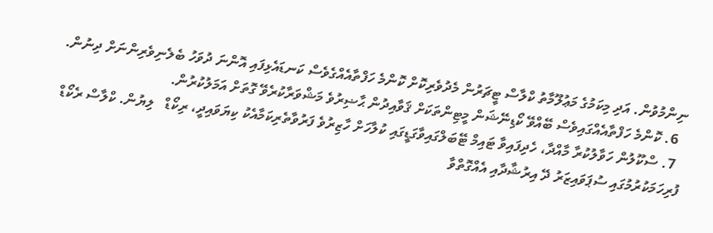ނިންމުވުން. އަދި މިކަމުގެ މަޢުލޫމާތު ކްލާސް ޓީޗަރުން މެދުވެރިކޮށް ކޮންމެ ހަފްތާއެއްގެވެސް ކަނޑައެޅިފައި އޮންނަ ދުވަހު ބެލެނިވެރިންނަށް ދިނުން.
  6. ކޮންމެ ހަފްތާއެއްގައިވެސް ބޭއްވޭ ކޯޑިނޭޝަން މީޓިންތަކަށް ޤަވާއިދުން ޙާޟިރުވެ މަޝްވަރާކުރެވޭ ގޮތަށް އަމަލުކުރުން.
  7. ސްކޫލުން ހަވާލުކުރާ މާއްދާ، ހެދިފައިވާ ޓައިމް ޓޭބަލްގައިވާގަޑީގައި ކުލާހަށް ހާޒިރުވެ ފަރުވާތެރިކަމާއެކު ކިޔަވައިދީ، ރިކޯޑް   ލިޔުން. ކްލާސް ރެކޯޑް ފުރިހަމަކުރުމުގައި ސުޕަވައިޒަރު ދޭ އިރުޝާދާއި އެއްގޮތްވާ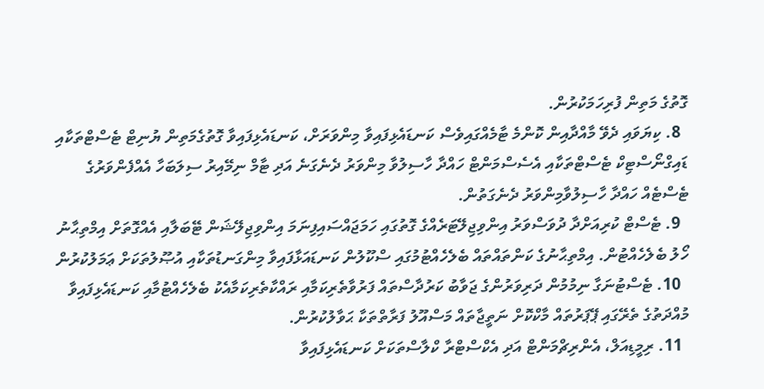ގޮތުގެ މަތިން ފުރިހަމަކުރުން.
  8. ކިޔަވައި ދެވޭ މާއްދާއިން ކޮންމެ ޓާމެއްގައިވެސް ކަނޑައެޅިފައިވާ މިންވަރަށް، ކަނޑައެޅިފައިވާ ގޮތުގެމަތިން ޔުނިޓް ޓެސްޓްތަކާއި ޑައިގްނޯސްޓިކް ޓެސްޓްތަކާއި އެސެސްމަންޓް ހައްދާ ހާސިލުވާ މިންވަރު ދެނެގަނެ އަދި ޓާމް ނިމޭއިރު ސިލަބަހާ އެއްފެންވަރުގެ ޓެސްޓެއް ހައްދާ ހާސިލުވާމިންވަރު ދެނެގަތުން.
  9. ޓެސްޓް ކުރިއަށްދާ ދުވަސްވަރު އިންވިޖިލޭޓަރެއްގެ ގޮތުގައި ހަމަޖައްސައިފިނަމަ އިންވިޖިލޭޝަން ޓޭބަލާއި އެއްގޮތަށް އިމްތިޙާނު ހޯލު ބެލެހެއްޓުން. އިމްތިޙާނުގެ ކަންތައްތައް ބެލެހެއްޓުމުގައި ސްކޫލުން ކަނޑައަޅާފައިވާ މިންގަނޑުތަކާއި އުޞޫލުތަކަށް ޢަމަލުކުރުން
  10. ޓެސްޓުނަގާ ނިމުމުން ދަރިވަރުންގެ ޖަވާބު ކަރުދާސްތައް ފަރުވާތެރިކަމާއި ރައްކާތެރިކަމާއެކު ބެލެހެއްޓުމާއި ކަނޑައެޅިފައިވާ މުއްދަތުގެ ތެރޭގައި ޕޭޕަރުތައް މާކްކޮށް ނަތީޖާތައް މަސްއޫލު ފަރާތްތަކާ ޙަވާލުކުރުން.
  11. ރިމީޑިއަލް، އެންރިޗްމަންޓް އަދި އެކްސްޓްރާ ކްލާސްތަކަށް ކަނޑައެޅިފައިވާ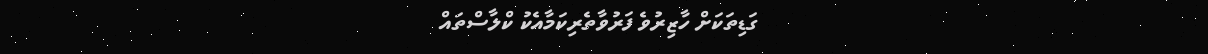ގަޑިތަކަށް ހާޒިރުވެ ފަރުވާތެރިކަމާއެކު ކްލާސްތައް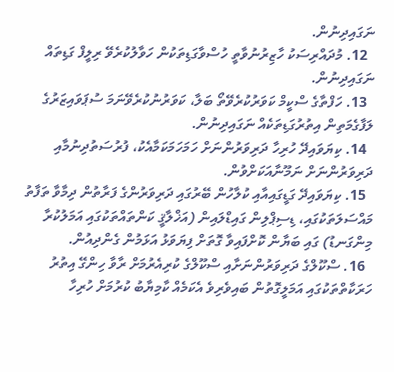ނަގައިދިނުން.
  12. މުދައްރިސަކު ހާޒިރުނުވާތީ ހުސްވާގަޑިތަކުން ހަވާލުކުރެވޭ ރިލީފް ގަޑިތައް ނަގައިދިނުން.
  13. ހަފްތާގެ ސްކީމް ކަވަރުކުރެވޭތޯ ބަލާ، ކަވަރުނުކުރެވޭނަމަ ސުޕަވައިޒަރުގެ ލަފާގެމަތިން އިތުރުގަޑިތަކެއް ނަގައިދިނުން.
  14. ކިޔަވައިދޭ ހުރިހާ ދަރިވަރުންނަށް ހަމަހަމަކަމާއެކު، ފުރުސަތުދިނުމާއި ދަރިވަރުންނަށް ނަމޫނާއަކަށްވުން.
  15. ކިޔަވައިދޭ ގަޑީގައިއާއި ކުލާހުން ބޭރުގައި ދަރިވަރުންގެ ފަރާތުން ދިމާވާ ތަފާތު މައްސަލަތަކުގައި، ޑިސިޕްލިން ގައިޑްލައިން (އަޚްލާޤީ ކަންތައްތަކުގައި އަމަލުކުރާ މިންގަނޑު) ގައި ބަޔާން ކޮށްފައިވާ ގޮތަށް ފިޔަވަޅު އަޅަމުން ގެންދިއުން.
  16. ސްކޫލްގެ ދަރިވަރުންނަށާއި ސްކޫލްގެ ކުރިއެރުމަށް ރާވާ ހިންގޭ އިތުރު ހަރަކާތްތަކުގައި އަމަލީގޮތުން ބައިވެރިވެ އެކަމެއް ކާމިޔާބު ކުރުމަށް ހުރިހާ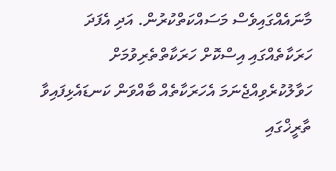މާނައެއްގައިވެސް މަސައްކަތްކުރުން. އަދި އެފަދަ ހަރަކާތެއްގައި އިސްކޮށް ހަރަކާތްތެރިވުމަށް ހަވާލުކުރެވިއްޖެނަމަ އެހަރަކާތެއް ބާއްވަން ކަނޑައެޅިފައިވާ ތާރީޚްގައި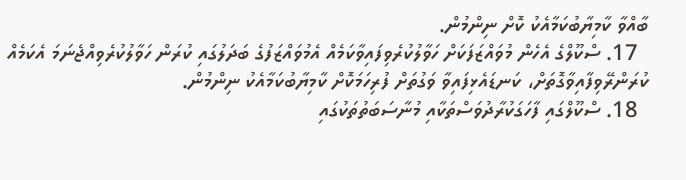ބާއްވާ ކާމިޔާބުކަމާއެކު ކޮށް ނިންމުން.
  17. ސްކޫލްގެ އެހެން މުވައްޒަފަކަށް ހަވާލުކުރެވިފައިވާކަމެއް އެމުވައްޒަފުގެ ބަދަލުގައި ކުރަން ހަވާލުކުރެވިއްޖެނަމަ އެކަމެއް ކުރަންރޭވިފާއިވާގޮތަށް، ކަނޑައެޅިފައިވާ ވަގުތަށް ފުރިހަމަކޮށް ކާމިޔާބުކަމާއެކު ނިންމުން.
  18. ސްކޫލްގައި ފާހަގަކުރާދުވަސްތަކާއި މުނާސަބަތުތަކުގައި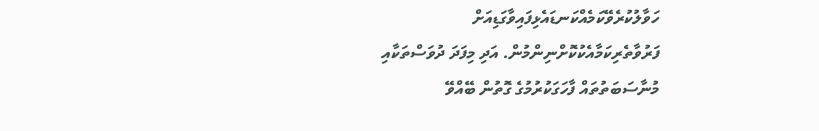ހަވާލުކުރެވޭކަމެއްކަނޑައެޅިފައިވާގަޑިއަށް ފަރުވާތެރިކަމާއެކުކޮށްނިންމުން. އަދި މިފަދަ ދުވަސްތަކާއި މުނާސަބަތުތައް ފާހަގަކުރުމުގެ ގޮތުން ބޭއްވޭ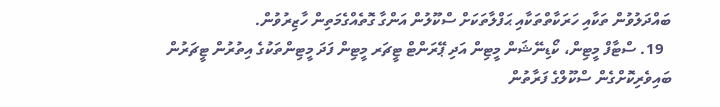ބައްދަލުވުން ތަކާއި ހަރަކާތްތަކާއި ޙަފްލާތަކަށް ސްކޫލުން އަންގާ ގޮތެއްގެމަތިން ހާޒިރުވުން.
  19. ސްޓާފް މީޓިން، ކޯޑިނޭޝަން މީޓިން އަދި ޕޭރަންޓް ޓީޗަރ މީޓިން ފަދަ މީޓިންތަކުގެ އިތުރުން ޓީޗަރުން ބައިވެރިކޮށްގެން ސްކޫލްގެ ފަރާތުން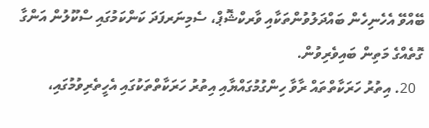ބޭއްވޭ އެހެނިހެން ބައްދަލުވުންތަކާއި ވާރކްޝޮޕް، ސެމިނަރފަދަ ކަންކަމުގައި ސްކޫލުން އަންގާ ގޮތެއްގެ މަތިން ބައިވެރިވުން.
  20. އިތުރު ހަރަކާތްތައް ރާވާ ހިންގުމުގައްޔާއި އިތުރު ހަރަކާތްތަކުގައި އެހީތެރިވުމުގައި،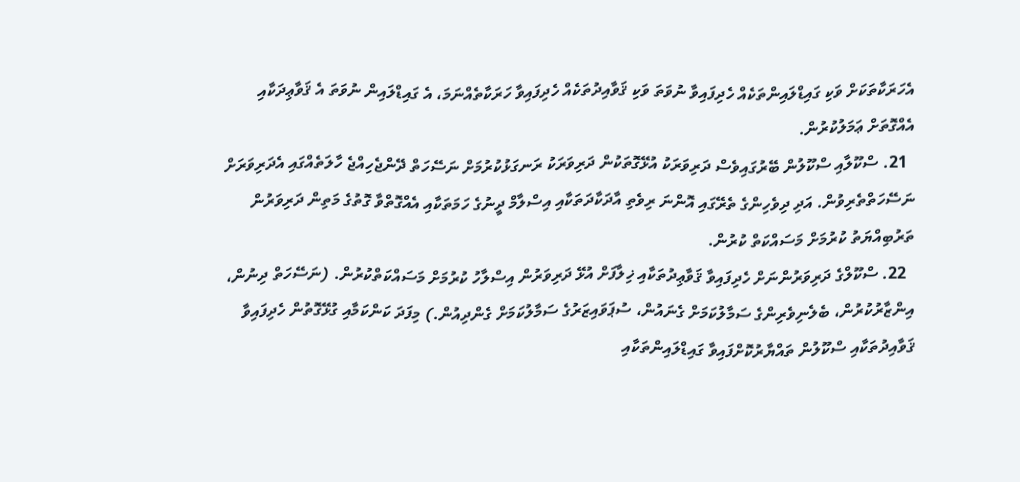އެހަރަކާތަކަށް ވަކި ގައިޑްލައިންތަކެއް ހެދިފައިވާ ނުވަތަ ވަކި ޤަވާއިދުތަކެއް ހެދިފައިވާ ހަރަކާތެއްނަމަ، އެ ގައިޑްލައިން ނުވަތަ އެ ޤަވާޢިދަކާއި އެއްގޮތަށް ޢަމަލުކުރުން.
  21. ސްކޫލާއި ސްކޫލުން ބޭރުގައިވެސް ދަރިވަރަކު އުޅޭގޮތަކުން ދަރިވަރަކު ރަނގަޅުކުރުމަށް ނަސޭހަތް ދޭންޖެހިއްޖެ ހާލަތެއްގައި އެދަރިވަރަށް ނަސޭހަތްތެރިވުން. އަދި ދިވެހިންގެ ތެރޭގައި އޮންނަ ރިވެތި އާދަކާދަތަކާއި އިސްލާމް ދީނުގެ ހަމަތަކާއި އެއްގޮތްވާ ގޮތުގެ މަތިން ދަރިވަރުން ތަރުބިއްޔަތު ކުރުމަށް މަސައްކަތް ކުރުން.
  22. ސްކޫލްގެ ދަރިވަރުންނަށް ހެދިފައިވާ ޤަވާޢިދުތަކާއި ޚިލާފަށް އުޅޭ ދަރިވަރުން އިސްލާހު ކުރުމަށް މަސައްކަތްކުރުން. (ނަސޭހަތް ދިނުން، އިންޒާރުކުރުން، ބެލެނިވެރިންގެ ސަމާލުކަމަށް ގެނައުން، ސުޕަވައިޒަރުގެ ސަމާލުކަމަށް ގެންދިއުން.) މިފަދަ ކަންކަމާއި ގުޅޭގޮތުން ހެދިފައިވާ ޤަވާއިދުތަކާއި ސްކޫލުން ތައްޔާރުކޮށްފައިވާ ގައިޑްލައިންތަކާއި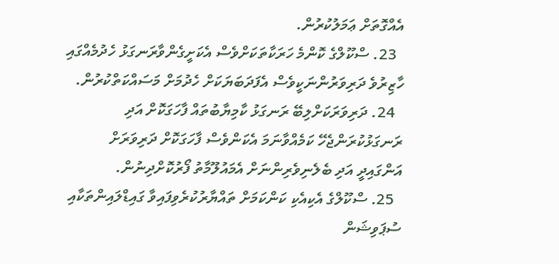އެއްގޮތަށް ޢަމަލުކުރުން.
  23. ސްކޫލްގެ ކޮންމެ ހަރަކާތަކަށްވެސް އެކަށީގެންވާރަނގަޅު ހެދުމެއްގައި ހާޒިރުވެ ދަރިވަރުންނަކީވެސް އެފަދަބަޔަކަށް ހެދުމަށް މަސައްކަތްކުރުން.
  24. ދަރިވަރަކަށްލިބޭ ރަނގަޅު ކާމިޔާބުތައް ފާހަގަކޮށް އަދި ރަނގަޅުކުރަންޖެހޭ ކަމެއްވާނަމަ އެކަންވެސް ފާހަގަކޮށް ދަރިވަރަށް އަންގައިދީ އަދި ބެލެނިވެރިންނަށް އެމައުލޫމާތު ފޯރުކޮށްދިނުން.
  25. ސްކޫލްގެ އެކިއެކި ކަންކަމަށް ތައްޔާރުކުރެވިފައިވާ ގައިޑްލައިންތަކާއި ސުޕަވިޝަން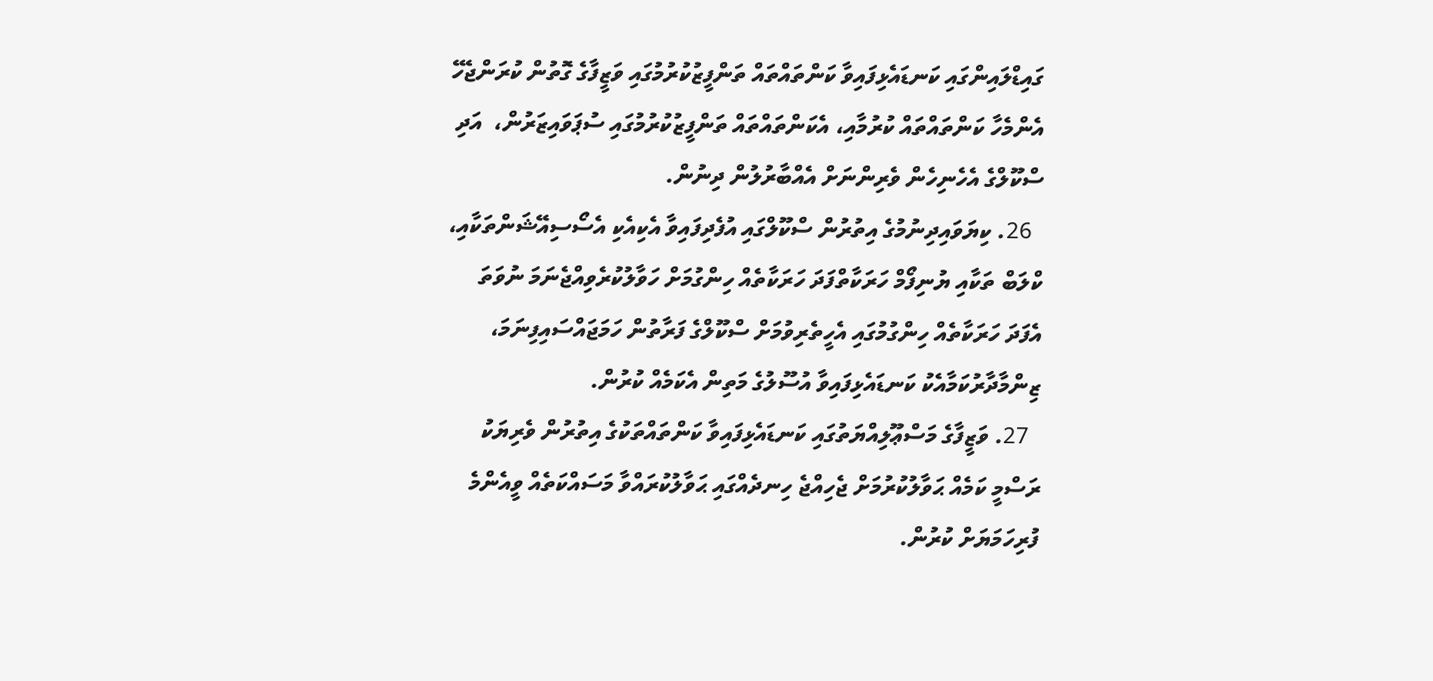ގައިޑްލައިންގައި ކަނޑައެޅިފައިވާ ކަންތައްތައް ތަންފީޒުކުރުމުގައި ވަޒީފާގެ ގޮތުން ކުރަންޖެހޭ އެންމެހާ ކަންތައްތައް ކުރުމާއި، އެކަންތައްތައް ތަންފީޒުކުރުމުގައި ސުޕަވައިޒަރުން،  އަދި ސްކޫލްގެ އެހެނިހެން ވެރިންނަށް އެއްބާރުލުން ދިނުން.
  26. ކިޔަވައިދިނުމުގެ އިތުރުން ސްކޫލްގައި އުފެދިފައިވާ އެކިއެކި އެސޯސިއޭޝަންތަކާއި، ކްލަބް ތަކާއި ޔުނިފޯމް ހަރަކާތްފަދަ ހަރަކާތެއް ހިންގުމަށް ހަވާލުކުރެވިއްޖެނަމަ ނުވަތަ އެފަދަ ހަރަކާތެއް ހިންގުމުގައި އެހީތެރިވުމަށް ސްކޫލްގެ ފަރާތުން ހަމަޖައްސައިފިނަމަ، ޒިންމާދާރުކަމާއެކު ކަނޑައެޅިފައިވާ އުސޫލުގެ މަތިން އެކަމެއް ކުރުން.
  27. ވަޒީފާގެ މަސްޢޫލިއްޔަތުގައި ކަނޑައެޅިފައިވާ ކަންތައްތަކުގެ އިތުރުން ވެރިޔަކު ރަސްމީ ކަމެއް ޙަވާލުކުރުމަށް ޖެހިއްޖެ ހިނދެއްގައި ޙަވާލުކުރައްވާ މަސައްކަތެއް ވީއެންމެ ފުރިހަމަޔަށް ކުރުން.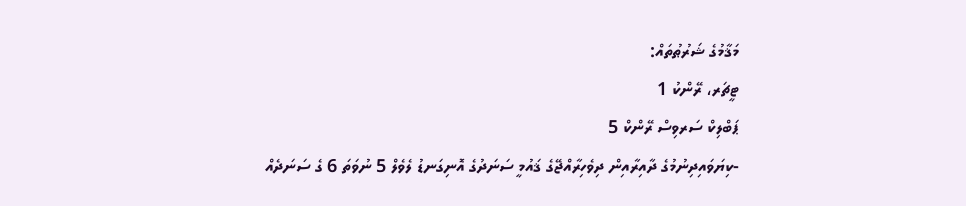މަޤާމުގެ ޝަރުޠުތައް:
ޓީޗަރ، ރޭންކު 1
ޕަބްލިކް ސަރވިސް ރޭންކް 5
-ކިޔަވައިދިނުމުގެ ދާއިރާއިން ދިވެހިރާއްޖޭގެ ޤައުމީ ސަނަދުގެ އޮނިގަނޑު ލެވެލް 5 ނުވަތަ 6 ގެ ސަނަދެއް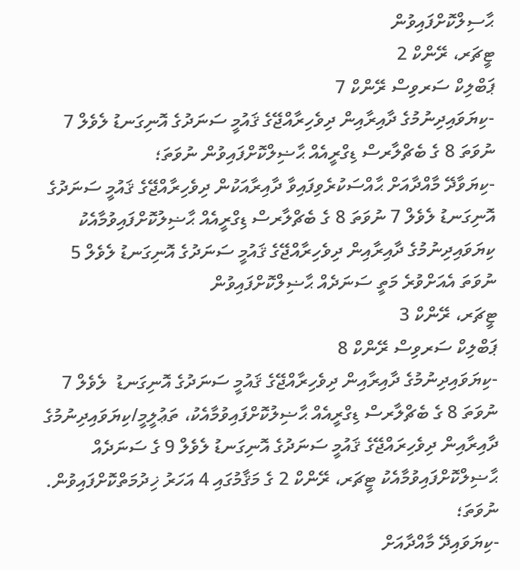ޙާސިލްކޮށްފައިވުން
ޓީޗަރ، ރޭންކް 2
ޕަބްލިކް ސަރވިސް ރޭންކް 7
-ކިޔަވައިދިނުމުގެ ދާއިރާއިން ދިވެހިރާއްޖޭގެ ޤައުމީ ސަނަދުގެ އޮނިގަނޑު ލެވެލް 7 ނުވަތަ 8 ގެ ބެޗްލާރސް ޑިގްރީއެއް ޙާޟިލްކޮށްފައިވުން ނުވަތަ؛
-ކިޔަވާދޭ މާއްދާއަށް ޙާއްސަކުރެވިފައިވާ ދާއިރާއަކުން ދިވެހިރާއްޖޭގެ ޤައުމީ ސަނަދުގެ އޮނިގަނޑު ލެވެލް 7 ނުވަތަ 8 ގެ ބެޗްލާރސް ޑިގްރީއެއް ޙާޟިލުކޮށްފައިވުމާއެކު ކިޔަވައިދިނުމުގެ ދާއިރާއިން ދިވެހިރާއްޖޭގެ ޤައުމީ ސަނަދުގެ އޮނިގަނޑު ލެވެލް 5 ނުވަތަ އެއަށްވުރެ މަތީ ސަނަދެއް ޙާޟިލްކޮށްފައިވުން
ޓީޗަރ، ރޭންކް 3
ޕަބްލިކް ސަރވިސް ރޭންކް 8
-ކިޔަވައިދިނުމުގެ ދާއިރާއިން ދިވެހިރާއްޖޭގެ ޤައުމީ ސަނަދުގެ އޮނިގަނޑު  ލެވެލް 7 ނުވަތަ 8 ގެ ބެޗްލާރސް ޑިގްރީއެއް ޙާޟިލުކޮށްފައިވުމާއެކު، ތަޢުލީމީ/ކިޔަވައިދިނުމުގެ ދާއިރާއިން ދިވެހިރައްޖޭގެ ޤައުމީ ސަނަދުގެ އޮނިގަނޑު ލެވެލް 9 ގެ ސަނަދެއް ޙާޟިލްކޮށްފައިވުމާއެކު ޓީޗަރ، ރޭންކް 2 ގެ މަޤާމުގައި 4 އަހަރު ޚިދުމަތްކޮށްފައިވުން.
ނުވަތަ؛
-ކިޔަވައިދޭ މާއްދާއަށް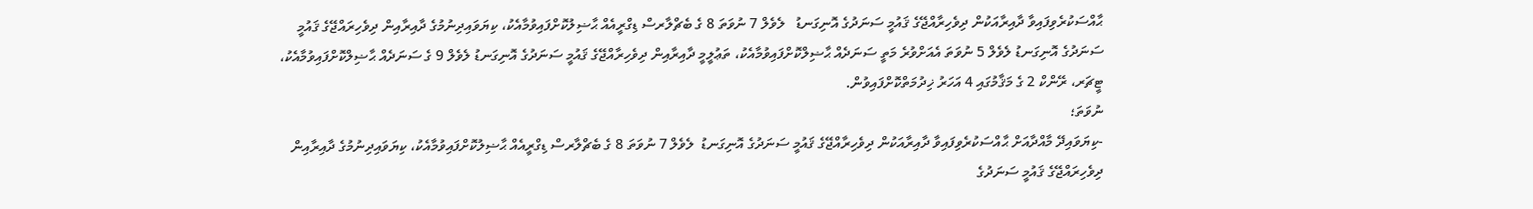ޙާއްސަކުރެވިފައިވާ ދާއިރާއަކުން ދިވެހިރާއްޖޭގެ ޤައުމީ ސަނަދުގެ އޮނިގަނޑު   ލެވެލް 7 ނުވަތަ 8 ގެ ބެޗްލާރސް ޑިގްރީއެއް ޙާޟިލުކޮށްފައިވުމާއެކު، ކިޔަވައިދިނުމުގެ ދާއިރާއިން ދިވެހިރައްޖޭގެ ޤައުމީ ސަނަދުގެ އޮނިގަނޑު ލެވެލް 5 ނުވަތަ އެއަށްވުރެ މަތީ ސަނަދެއް ޙާޟިލްކޮށްފައިވުމާއެކު، ތަޢުލީމީ ދާއިރާއިން ދިވެހިރާއްޖޭގެ ޤައުމީ ސަނަދުގެ އޮނިގަނޑު ލެވެލް 9 ގެ ސަނަދެއް ޙާޟިލްކޮށްފައިވުމާއެކު، ޓީޗަރ، ރޭންކް 2 ގެ މަޤާމުގައި 4 އަހަރު ޚިދުމަތްކޮށްފައިވުން.
ނުވަތަ؛
-ކިޔަވައިދޭ މާއްދާއަށް ޙާއްސަކުރެވިފައިވާ ދާއިރާއަކުން ދިވެހިރާއްޖޭގެ ޤައުމީ ސަނަދުގެ އޮނިގަނޑު  ލެވެލް 7 ނުވަތަ 8 ގެ ބެޗްލާރސް ޑިގްރީއެއް ޙާޟިލުކޮށްފައިވުމާއެކު، ކިޔަވައިދިނުމުގެ ދާއިރާއިން ދިވެހިރައްޖޭގެ ޤައުމީ ސަނަދުގެ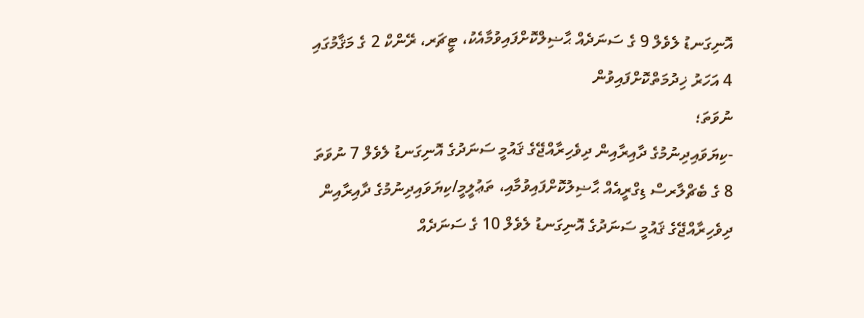އޮނިގަނޑު ލެވެލް 9 ގެ ސަނަދެއް ޙާޟިލްކޮށްފައިވުމާއެކު، ޓީޗަރ، ރޭންކް 2 ގެ މަޤާމުގައި 4 އަހަރު ޚިދުމަތްކޮށްފައިވުން
ނުވަތަ؛
-ކިޔަވައިދިނުމުގެ ދާއިރާއިން ދިވެހިރާއްޖޭގެ ޤައުމީ ސަނަދުގެ އޮނިގަނޑު ލެވެލް 7 ނުވަތަ 8 ގެ ބެޗްލާރސް ޑިގްރީއެއް ޙާޟިލުކޮށްފައިވުމާއި، ތަޢުލީމީ/ކިޔަވައިދިނުމުގެ ދާއިރާއިން ދިވެހިރާއްޖޭގެ ޤައުމީ ސަނަދުގެ އޮނިގަނޑު ލެވެލް 10 ގެ ސަނަދެއް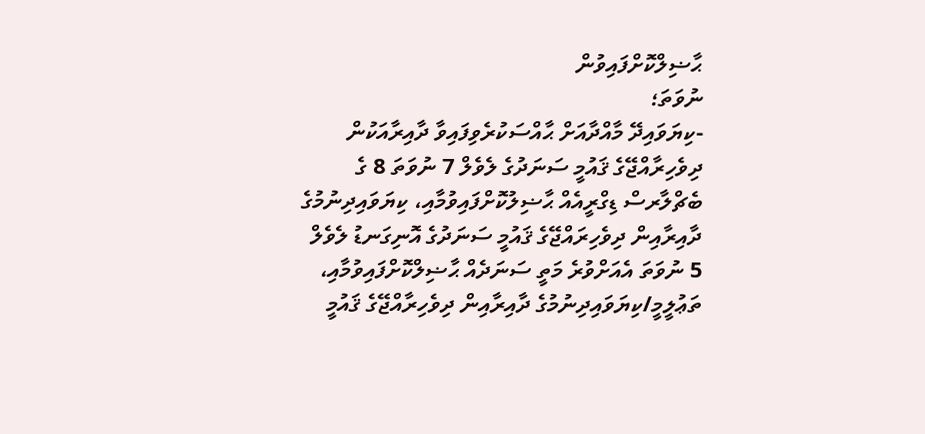ޙާޟިލްކޮށްފައިވުން
ނުވަތަ؛
-ކިޔަވައިދޭ މާއްދާއަށް ޙާއްސަކުރެވިފައިވާ ދާއިރާއަކުން ދިވެހިރާއްޖޭގެ ޤައުމީ ސަނަދުގެ ލެވެލް 7 ނުވަތަ 8 ގެ ބެޗްލާރސް ޑިގްރީއެއް ޙާޟިލުކޮށްފައިވުމާއި، ކިޔަވައިދިނުމުގެ ދާއިރާއިން ދިވެހިރައްޖޭގެ ޤައުމީ ސަނަދުގެ އޮނިގަނޑު ލެވެލް 5 ނުވަތަ އެއަށްވުރެ މަތީ ސަނަދެއް ޙާޟިލްކޮށްފައިވުމާއި، ތަޢުލީމީ/ކިޔަވައިދިނުމުގެ ދާއިރާއިން ދިވެހިރާއްޖޭގެ ޤައުމީ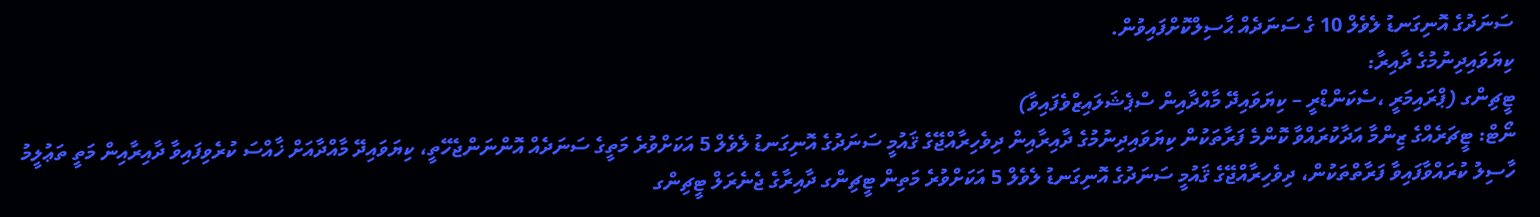ސަނަދުގެ އޮނިގަނޑު ލެވެލް 10 ގެ ސަނަދެއް ޙާސިލްކޮށްފައިވުން.
ކިޔަވައިދިނުމުގެ ދާއިރާ:
ޓީޗިންގ (ޕްރައިމަރީ ،ސެކަންޑްރީ – ކިޔަވައިދޭ މާއްދާއިން ސްޕެޝަލައިޒްވެފައިވާ)
ނޯޓް: ޓީޗަރެއްގެ ޒިންމާ އަދާކުރައްވާ ކޮންމެ ފަރާތަކުން ކިޔަވައިދިނުމުގެ ދާއިރާއިން ދިވެހިރާއްޖޭގެ ޤައުމީ ސަނަދުގެ އޮނިގަނޑު ލެވެލް 5 އަކަށްވުރެ މަތީގެ ސަނަދެއް އޮންނަންޖެހޭތީ، ކިޔަވައިދޭ މާއްދާއަށް ޚާއްސަ ކުރެވިފައިވާ ދާއިރާއިން މަތީ ތަޢުލީމު ހާސިލު ކުރައްވާފައިވާ ފަރާތްތަކުން، ދިވެހިރާއްޖޭގެ ޤައުމީ ސަނަދުގެ އޮނިގަނޑު ލެވެލް 5 އަކަށްވުރެ މަތިން ޓީޗިންގ ދާއިރާގެ ޖެނެރަލް ޓީޗިންގ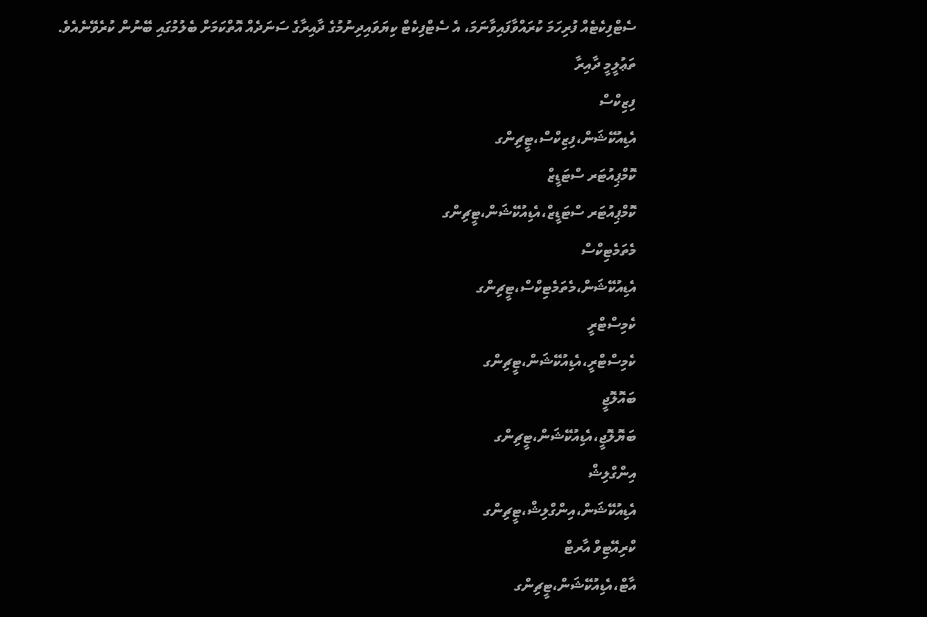ސެޓްފިކެޓެއް ފުރިހަމަ ކުރައްވާފައިވާނަމަ، އެ ސެޓްފިކެޓް ކިޔަވައިދިނުމުގެ ދާއިރާގެ ސަނަދެއް އޮތްކަމަށް ބެލުމުގައި ބޭނުން ކުރެވޭނެއެވެ.
ތަޢުލީމީ ދާއިރާ
ފިޒިކްސް
އެޑިއުކޭޝަން،ފިޒިކްސް،ޓީޗިންގ
ކޮމްޕިއުޓަރ ސްޓަޑީޒް
ކޮމްޕިއުޓަރ ސްޓަޑީޒް،އެޑިއުކޭޝަން،ޓީޗިންގ
މެތަމެޓިކްސް
އެޑިއުކޭޝަން،މެތަމެޓިކްސް،ޓީޗިންގ
ކެމިސްޓްރީ
ކެމިސްޓްރީ،އެޑިއުކޭޝަން،ޓީޗިންގ
ބައޮލޮޖީ
ބަޔޮލޮޖީ،އެޑިއުކޭޝަން،ޓީޗިންގ
އިންގްލިޝް
އެޑިއުކޭޝަން،އިންގްލިޝް،ޓީޗިންގ
ކްރިއޭޓިވް އާރޓް
އާޓް،އެޑިއުކޭޝަން،ޓީޗިންގ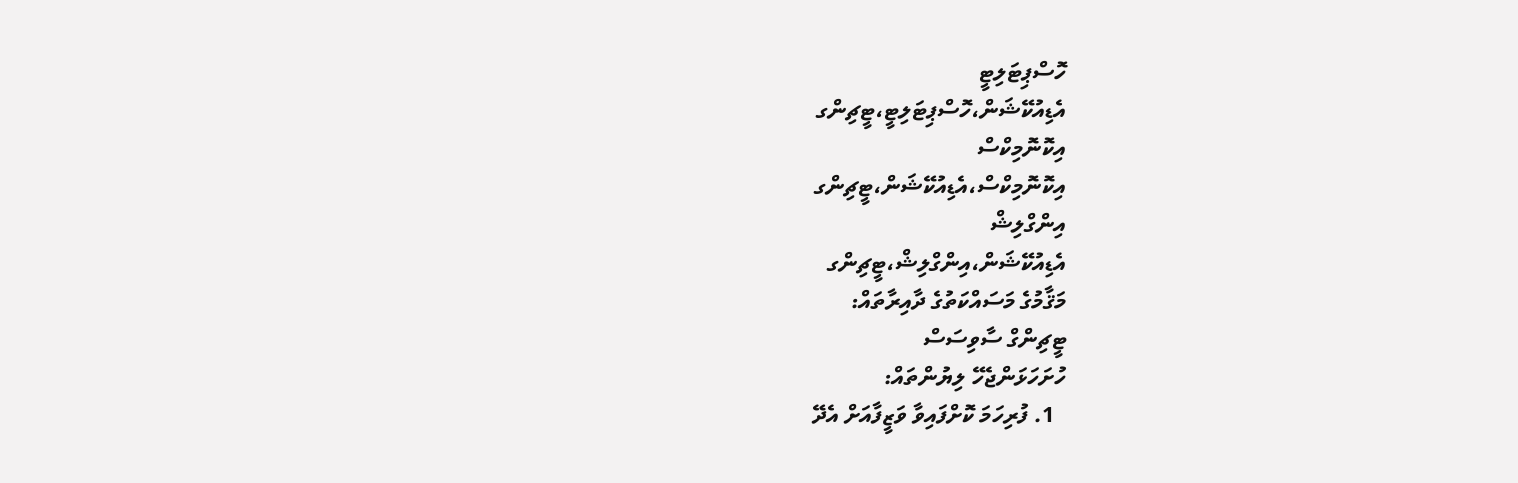ހޮސްޕިޓަލިޓީ
އެޑިއުކޭޝަން،ހޮސްޕިޓަލިޓީ،ޓީޗިންގ
އިކޮނޮމިކްސް
އިކޮނޮމިކްސް،އެޑިއުކޭޝަން،ޓީޗިންގ
އިންގްލިޝް
އެޑިއުކޭޝަން،އިންގްލިޝް،ޓީޗިންގ
މަޤާމުގެ މަސައްކަތުގެ ދާއިރާތައް:
ޓީޗިންގް ސާވިސަސް
ހުށަހަޅަންޖެހޭ ލިޔުންތައް:
  1. ފުރިހަމަ ކޮށްފައިވާ ވަޒީފާއަށް އެދޭ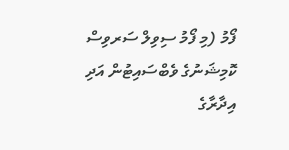ފޯމު (މި ފޯމު ސިވިލް ސަރވިސް ކޮމިޝަނުގެ ވެބްސައިޓުން އަދި އިދާރާގެ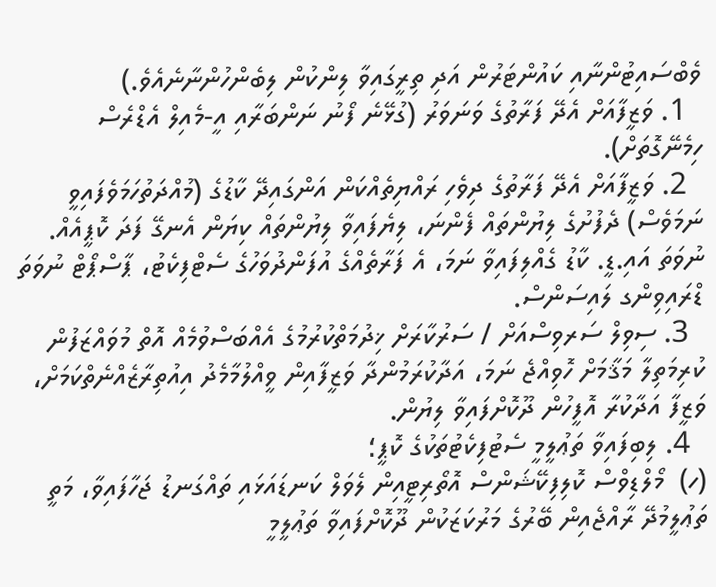ވެބްސައިޓުންނާއި ކައުންޓަރުން އަދި ތިރީގައިވާ ލިންކުން ލިބެންހުންނާނެއެވެ.)
  1. ވަޒީފާއަށް އެދޭ ފަރާތުގެ ވަނަވަރު (ގުޅޭނެ ފޯނު ނަންބަރާއި އީ-މެއިލް އެޑްރެސް ހިމެނޭގޮތަށް).
  2. ވަޒީފާއަށް އެދޭ ފަރާތުގެ ދިވެހި ރައްޔިތެއްކަން އަންގައިދޭ ކާޑުގެ (މުއްދަތުހަމަވެފައިވީ ނަމަވެސް) ދެފުށުގެ ލިޔުންތައް ފެންނަ، ލިޔެފައިވާ ލިޔުންތައް ކިޔަން އެނގޭ ފަދަ ކޮޕީއެއް. ނުވަތަ އައި.ޑީ. ކާޑު ގެއްލިފައިވާ ނަމަ، އެ ފަރާތެއްގެ އުފަންދުވަހުގެ ސެޓްފިކެޓު، ޕާސްޕޯޓް ނުވަތަ ޑްރައިވިންގ ލައިސަންސް.
  3. ސިވިލް ސަރވިސްއަށް / ސަރުކާރަށް ޚިދުމަތްކުރުމުގެ އެއްބަސްވުމެއް އޮތް މުވައްޒަފުން ކުރިމަތިލާ މަޤާމަށް ހޮވިއްޖެ ނަމަ، އަދާކުރަމުންދާ ވަޒީފާއިން ވީއްލުމާމެދު އިއުތިރާޒެއްނެތްކަމަށް، ވަޒީފާ އަދާކުރާ އޮފީހުން ދޫކޮށްފައިވާ ލިޔުން.
  4. ލިބިފައިވާ ތަޢުލީމީ ސެޓުފިކެޓުތަކުގެ ކޮޕީ؛
(ހ)  މޯލްޑިވްސް ކޮލިފިކޭޝަންސް އޮތޯރިޓީއިން ލެވަލް ކަނޑައަޅައި ތައްގަނޑު ޖަހާފައިވާ، މަތީ ތަޢުލީމުދޭ ރާއްޖެއިން ބޭރުގެ މަރުކަޒަކުން ދޫކޮށްފައިވާ ތަޢުލީމީ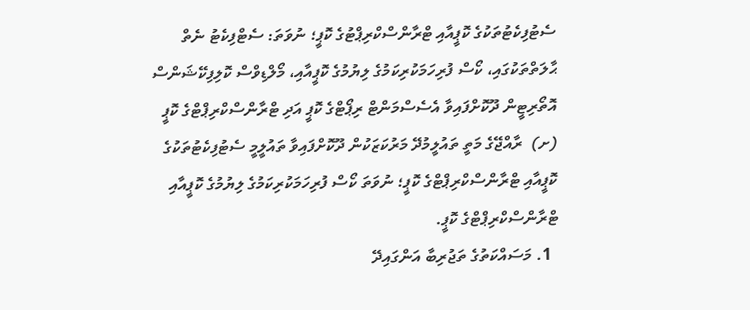ސެޓުފިކެޓުތަކުގެ ކޮޕީއާއި ޓްރާންސްކްރިޕްޓުގެ ކޮޕީ؛ ނުވަތަ: ސެޓްފިކެޓު ނެތް ޙާލަތްތަކުގައި، ކޯސް ފުރިހަމަކުރިކަމުގެ ލިޔުމުގެ ކޮޕީއާއި، މޯލްޑިވްސް ކޮލިފިކޭޝަންސް އޮތޯރިޓީން ދޫކޮށްފައިވާ އެސެސްމަންޓް ރިޕޯޓްގެ ކޮޕީ އަދި ޓްރާންސްކްރިޕްޓްގެ ކޮޕީ
(ށ)  ރާއްޖޭގެ މަތީ ތައުލީމުދޭ މަރުކަޒަކުން ދޫކޮށްފައިވާ ތައުލީމީ ސެޓުފިކެޓުތަކުގެ ކޮޕީއާއި ޓްރާންސްކްރިޕްޓްގެ ކޮޕީ؛ ނުވަތަ ކޯސް ފުރިހަމަކުރިކަމުގެ ލިޔުމުގެ ކޮޕީއާއި ޓްރާންސްކްރިޕްޓްގެ ކޮޕީ.
  1. މަސައްކަތުގެ ތަޖުރިބާ އަންގައިދޭ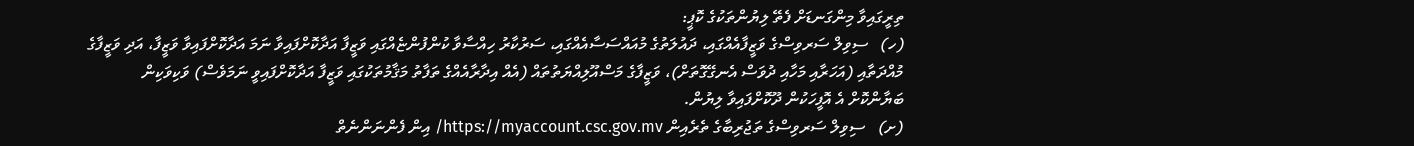ތިރީގައިވާ މިންގަނޑަށް ފެތޭ ލިޔުންތަކުގެ ކޮޕީ:
(ހ)   ސިވިލް ސަރވިސްގެ ވަޒީފާއެއްގައި، ދައުލަތުގެ މުއައްސަސާއެއްގައި، ސަރުކާރު ހިއްސާވާ ކުންފުންޏެއްގައި ވަޒީފާ އަދާކޮށްފައިވާ ނަމަ އަދާކޮށްފައިވާ ވަޒީފާ، އަދި ވަޒީފާގެ މުއްދަތާއި (އަހަރާއި މަހާއި ދުވަސް އެނގޭގޮތަށް)، ވަޒީފާގެ މަސްއޫލިއްޔަތުތައް (އެއް އިދާރާއެއްގެ ތަފާތު މަޤާމުތަކުގައި ވަޒީފާ އަދާކޮށްފައިވީ ނަމަވެސް) ވަކިވަކިން ބަޔާންކޮށް އެ އޮފީހަކުން ދޫކޮށްފައިވާ ލިޔުން.
(ށ)   ސިވިލް ސަރވިސްގެ ތަޖުރިބާގެ ތެރެއިން https://myaccount.csc.gov.mv/ އިން ފެންނަންނެތް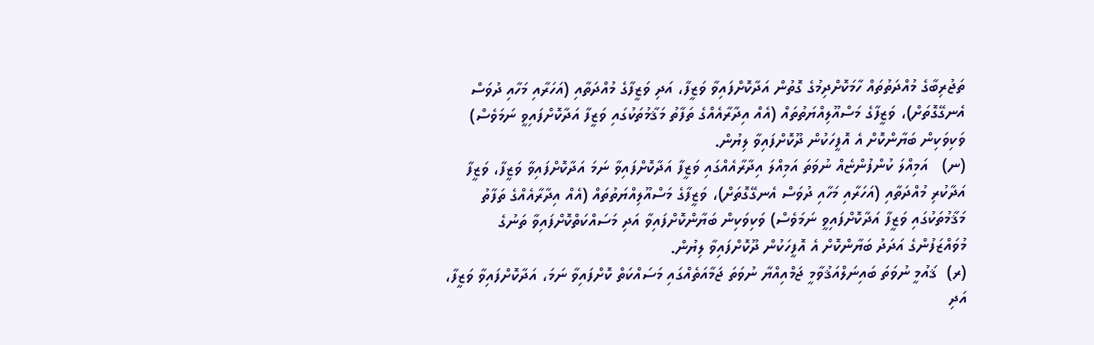ތަޖުރިބާގެ މުއްދަތުތައް ހާމަކޮށްދިމުގެ ގޮތުން އަދާކޮށްފައިވާ ވަޒީފާ، އަދި ވަޒީފާގެ މުއްދަތާއި (އަހަރާއި މަހާއި ދުވަސް އެނގޭގޮތަށް)، ވަޒީފާގެ މަސްއޫލިއްޔަތުތައް (އެއް އިދާރާއެއްގެ ތަފާތު މަޤާމުތަކުގައި ވަޒީފާ އަދާކޮށްފައިވީ ނަމަވެސް) ވަކިވަކިން ބަޔާންކޮށް އެ އޮފީހަކުން ދޫކޮށްފައިވާ ލިޔުން.
(ނ)   އަމިއްލަ ކުންފުންޏެއް ނުވަތަ އަމިއްލަ އިދާރާއެއްގައި ވަޒީފާ އަދާކޮށްފައިވާ ނަމަ އަދާކޮށްފައިވާ ވަޒީފާ، ވަޒީފާ އަދާކުރި މުއްދަތާއި (އަހަރާއި މަހާއި ދުވަސް އެނގޭގޮތަށް)، ވަޒީފާގެ މަސްއޫލިއްޔަތުތައް (އެއް އިދާރާއެއްގެ ތަފާތު މަޤާމުތަކުގައި ވަޒީފާ އަދާކޮށްފައިވީ ނަމަވެސް) ވަކިވަކިން ބަޔާންކޮށްފައިވާ އަދި މަސައްކަތްކޮށްފައިވާ ތަނުގެ މުވައްޒަފުންގެ އަދަދު ބަޔާންކޮށް އެ އޮފީހަކުން ދޫކޮށްފައިވާ ލިޔުން.
(ރ)  ޤައުމީ ނުވަތަ ބައިނަލްއަޤުވާމީ ޖަމްއިއްޔާ ނުވަތަ ޖަމާއަތެއްގައި މަސައްކަތް ކޮށްފައިވާ ނަމަ، އަދާކޮށްފައިވާ ވަޒީފާ، އަދި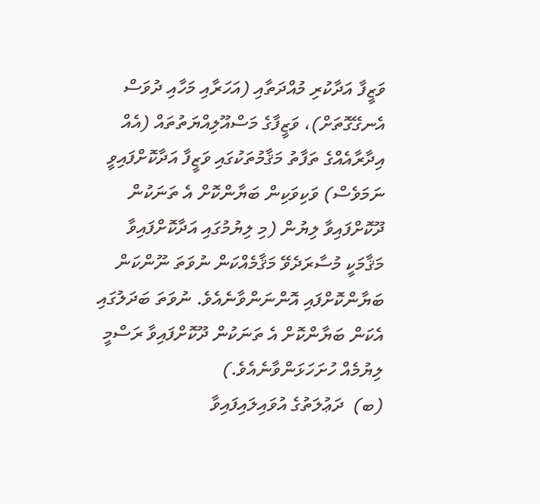ވަޒީފާ އަދާކުރި މުއްދަތާއި (އަހަރާއި މަހާއި ދުވަސް އެނގޭގޮތަށް)، ވަޒީފާގެ މަސްއޫލިއްޔަތުތައް (އެއް އިދާރާއެއްގެ ތަފާތު މަޤާމުތަކުގައި ވަޒީފާ އަދާކޮށްފައިވީ ނަމަވެސް) ވަކިވަކިން ބަޔާންކޮށް އެ ތަނަކުން ދޫކޮށްފައިވާ ލިޔުން (މި ލިޔުމުގައި އަދާކޮށްފައިވާ މަޤާމަކީ މުސާރަދެވޭ މަޤާމެއްކަން ނުވަތަ ނޫންކަން ބަޔާންކޮށްފައި އޮންނަންވާނެއެވެ. ނުވަތަ ބަދަލުގައި އެކަން ބަޔާންކޮށް އެ ތަނަކުން ދޫކޮށްފައިވާ ރަސްމީ ލިޔުމެއް ހުށަހަޅަންވާނެއެވެ.)
(ބ)  ދަޢުލަތުގެ އުވައިލައިފައިވާ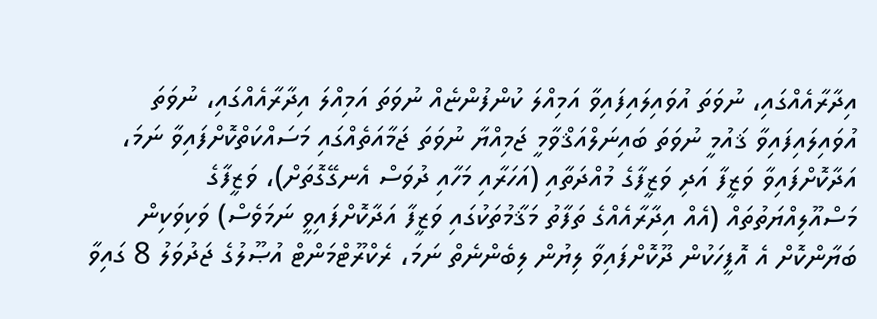އިދާރާއެއްގައި، ނުވަތަ އުވައިލައިފައިވާ އަމިއްލަ ކުންފުންޏެއް ނުވަތަ އަމިއްލަ އިދާރާއެއްގައި، ނުވަތަ އުވައިލައިފައިވާ ޤައުމީ ނުވަތަ ބައިނަލްއަޤްވާމީ ޖަމިއްޔާ ނުވަތަ ޖަމާއަތެއްގައި މަސައްކަތްކޮށްފައިވާ ނަމަ، އަދާކޮށްފައިވާ ވަޒީފާ އަދި ވަޒީފާގެ މުއްދަތާއި (އަހަރާއި މަހާއި ދުވަސް އެނގޭގޮތަށް)، ވަޒީފާގެ މަސްއޫލިއްޔަތުތައް (އެއް އިދާރާއެއްގެ ތަފާތު މަޤާމުތަކުގައި ވަޒީފާ އަދާކޮށްފައިވީ ނަމަވެސް) ވަކިވަކިން ބަޔާންކޮށް އެ އޮފީހަކުން ދޫކޮށްފައިވާ ލިޔުން ލިބެންނެތް ނަމަ، ރެކްރޫޓްމަންޓް އުޞޫލުގެ ޖަދުވަލު 8 ގައިވާ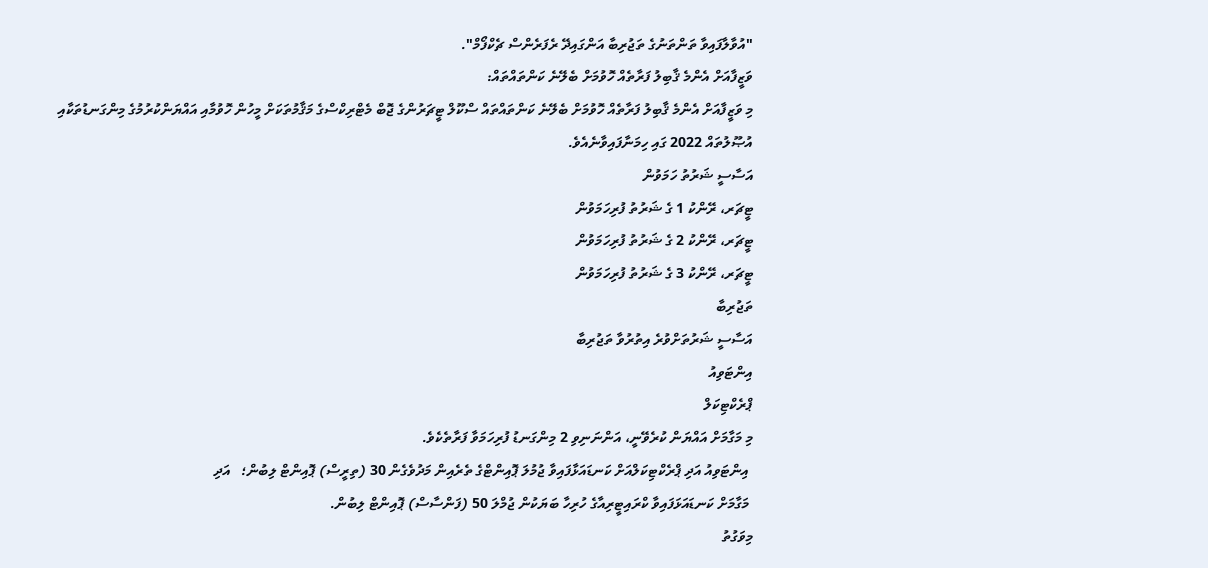"އުވާލާފައިވާ ތަންތަނުގެ ތަޖުރިބާ އަންގައިދޭ ރެފަރެންސް ޗެކްފޯމް".
ވަޒީފާއަށް އެންމެ ޤާބިލު ފަރާތެއް ހޮވުމަށް ބެލޭނެ ކަންތައްތައް:
މި ވަޒީފާއަށް އެންމެ ޤާބިލު ފަރާތެއް ހޮވުމަށް ބެލޭނެ ކަންތައްތައް ސްކޫލް ޓީޗަރުންގެ ޖޮބް މެޓްރިކްސްގެ މަޤާމުތަކަށް މީހުން ހޮވުމާއި އައްޔަންކުރުމުގެ މިންގަނޑުތަކާއި އުޞޫލުތައް 2022 ގައި ހިމަނާފައިވާނެއެވެ.
އަސާސީ ޝަރުތު ހަމަވުން
ޓީޗަރ، ރޭންކު 1 ގެ ޝަރުތު ފުރިހަމަވުން
ޓީޗަރ، ރޭންކު 2 ގެ ޝަރުތު ފުރިހަމަވުން
ޓީޗަރ، ރޭންކު 3 ގެ ޝަރުތު ފުރިހަމަވުން
ތަޖުރިބާ
އަސާސީ ޝަރުތަށްވުރެ އިތުރުވާ ތަޖުރިބާ
އިންޓަވިއު
ޕްރެކްޓިކަލް
މި މަގާމަށް އައްޔަން ކުރެވޭނީ، އަންނަނިވި 2 މިންގަނޑު ފުރިހަމަވާ ފަރާތެކެވެ.
 އިންޓަވިއު އަދި ޕްރެކްޓިކަލްއަށް ކަނޑައަޅާފައިވާ ޖުމުލަ ޕޮއިންޓްގެ ތެރެއިން މަދުވެގެން 30 (ތިރީސް) ޕޮއިންޓް ލިބުން؛   އަދި
 މަގާމަށް ކަނޑައަޅަފައިވާ ކްރައިޓީރިއާގެ ހުރިހާ ބަޔަކުން ޖުމްލަ 50 (ފަންސާސް) ޕޮއިންޓް ލިބުން.
މިވަގުތު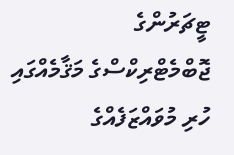ޓީޗަރުންގެ ޖޮބްމެޓްރިކްސްގެ މަޤާމެއްގައި ހުރި މުވައްޒަފެއްގެ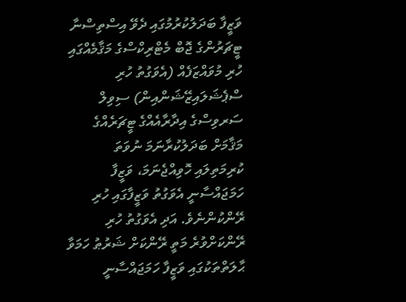ވަޒީފާ ބަދަލުކުރުމުގައި ދެވޭ އިސްތިސްނާ
ޓީޗަރުންގެ ޖޮބް މެޓްރިކްސްގެ މަޤާމެއްގައި ހުރި މުވައްޒަފެއް (އެވަގުތު ހުރި ސްޕެޝަލައިޒޭޝަންއިން) ސިވިލް ސަރވިސްގެ އިދާރާއެއްގެ ޓީޗަރެއްގެ މަޤާމަށް ބަދަލުކުރާނަމަ ނުވަތަ ކުރިމަތިލައި ހޮވިއްޖެނަމަ، ވަޒީފާ ހަމަޖައްސާނީ އެވަގުތު ވަޒީފާގައި ހުރި ރޭންކުންނެވެ. އަދި އެވަގުތު ހުރި ރޭންކަށްވުރެ މަތީ ރޭންކަށް ޝަރުޠު ހަމަވާ ޙާލަތްތަކުގައި ވަޒީފާ ހަމަޖައްސާނީ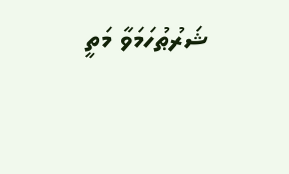ޝަރުޠުހަމަވާ މަތީ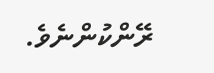ރޭންކުންނެވެ.